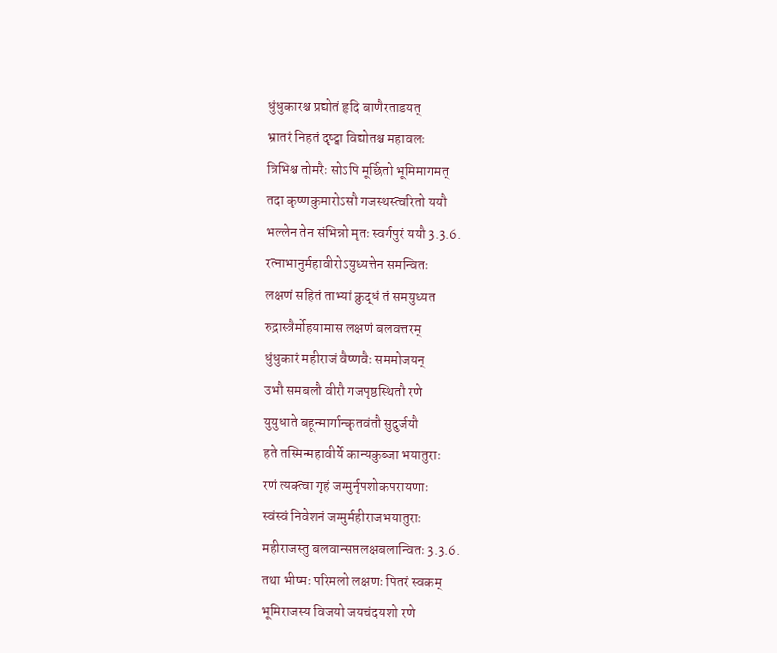धुंधुकारश्च प्रद्योतं हृदि बाणैरताडयत्
भ्रातरं निहतं दृष्ट्वा विद्योतश्च महावलः
त्रिभिश्च तोमरैः सोऽपि मूर्छितो भूमिमागमत्
तदा कृष्णकुमारोऽसौ गजस्थस्त्वरितो ययौ
भल्लेन तेन संभिन्नो मृतः स्वर्गपुरं ययौ 3.3.6.
रत्नाभानुर्महावीरोऽयुध्यत्तेन समन्वितः
लक्षणं सहितं ताभ्यां क्रुद्धं तं समयुध्यत
रुद्रास्त्रैर्मोहयामास लक्षणं बलवत्तरम्
धुंधुकारं महीराजं वैष्णवैः सममोजयन्
उभौ समबलौ वीरौ गजपृष्ठस्थितौ रणे
युयुधाते बहून्मार्गान्कृतवंतौ सुदुर्जयौ
हते तस्मिन्महावीर्ये कान्यकुब्जा भयातुराः
रणं त्यक्त्वा गृहं जग्मुर्नृपशोकपरायणाः
स्वंस्वं निवेशनं जग्मुर्महीराजभयातुराः
महीराजस्तु बलवान्सप्तलक्षबलान्वितः 3.3.6.
तथा भीष्मः परिमलो लक्षणः पितरं स्वकम्
भूमिराजस्य विजयो जयचंदयशो रणे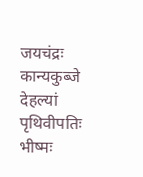जयचंद्रः कान्यकुब्जे देहल्यां पृथिवीपतिः
भीष्मः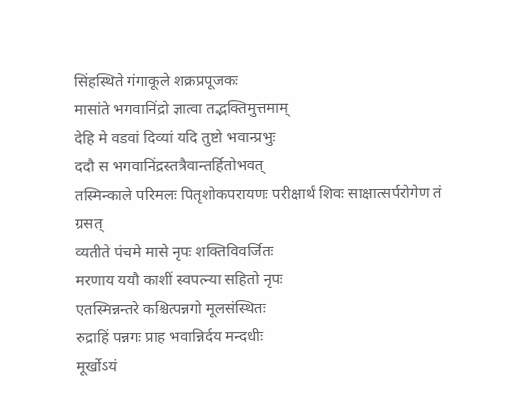सिंहस्थिते गंगाकूले शक्रप्रपूजकः
मासांते भगवानिंद्रो ज्ञात्वा तद्भक्तिमुत्तमाम्
देहि मे वडवां दिव्यां यदि तुष्टो भवान्प्रभुः
ददौ स भगवानिंद्रस्तत्रैवान्तर्हितोभवत्
तस्मिन्काले परिमलः पितृशोकपरायणः परीक्षार्थं शिवः साक्षात्सर्परोगेण तं ग्रसत्
व्यतीते पंचमे मासे नृपः शक्तिविवर्जितः
मरणाय ययौ काशीं स्वपत्न्या सहितो नृपः
एतस्मिन्नन्तरे कश्चित्पन्नगो मूलसंस्थितः
रुद्राहिं पन्नगः प्राह भवान्निर्दय मन्दधीः
मूर्खोऽयं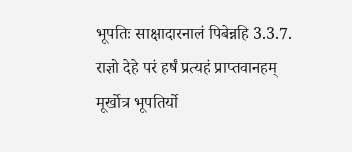भूपतिः साक्षादारनालं पिबेन्नहि 3.3.7.
राज्ञो देहे परं हर्षं प्रत्यहं प्राप्तवानहम्
मूर्खोत्र भूपतिर्यो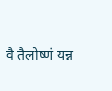वै तैलोष्णं यन्न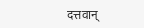दत्तवान्